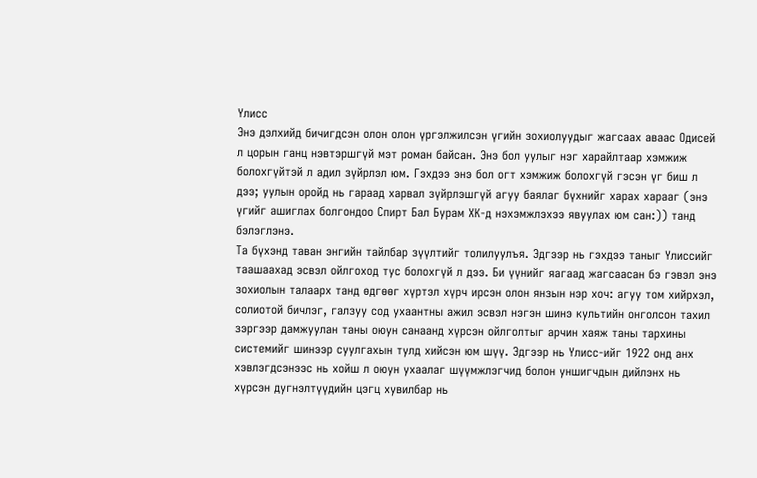Үлисс
Энэ дэлхийд бичигдсэн олон олон үргэлжилсэн үгийн зохиолуудыг жагсаах аваас Одисей л цорын ганц нэвтэршгүй мэт роман байсан. Энэ бол уулыг нэг харайлтаар хэмжиж болохгүйтэй л адил зүйрлэл юм. Гэхдээ энэ бол огт хэмжиж болохгүй гэсэн үг биш л дээ; уулын оройд нь гараад харвал зүйрлэшгүй агуу баялаг бүхнийг харах харааг (энэ үгийг ашиглах болгондоо Спирт Бал Бурам ХК-д нэхэмжлэхээ явуулах юм сан:)) танд бэлэглэнэ.
Та бүхэнд таван энгийн тайлбар зүүлтийг толилуулъя. Эдгээр нь гэхдээ таныг Үлиссийг таашаахад эсвэл ойлгоход тус болохгүй л дээ. Би үүнийг яагаад жагсаасан бэ гэвэл энэ зохиолын талаарх танд өдгөөг хүртэл хүрч ирсэн олон янзын нэр хоч: агуу том хийрхэл, солиотой бичлэг, галзуу сод ухаантны ажил эсвэл нэгэн шинэ культийн онголсон тахил зэргээр дамжуулан таны оюун санаанд хүрсэн ойлголтыг арчин хаяж таны тархины системийг шинээр суулгахын тулд хийсэн юм шүү. Эдгээр нь Үлисс-ийг 1922 онд анх хэвлэгдсэнээс нь хойш л оюун ухаалаг шүүмжлэгчид болон уншигчдын дийлэнх нь хүрсэн дугнэлтүүдийн цэгц хувилбар нь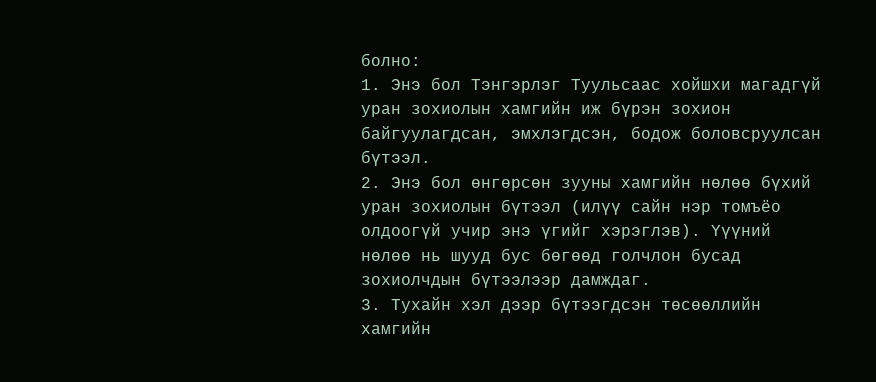болно:
1. Энэ бол Тэнгэрлэг Туульсаас хойшхи магадгүй уран зохиолын хамгийн иж бүрэн зохион байгуулагдсан, эмхлэгдсэн, бодож боловсруулсан бүтээл.
2. Энэ бол өнгөрсөн зууны хамгийн нөлөө бүхий уран зохиолын бүтээл (илүү сайн нэр томъёо олдоогүй учир энэ үгийг хэрэглэв). Үүүний нөлөө нь шууд бус бөгөөд голчлон бусад зохиолчдын бүтээлээр дамждаг.
3. Тухайн хэл дээр бүтээгдсэн төсөөллийн хамгийн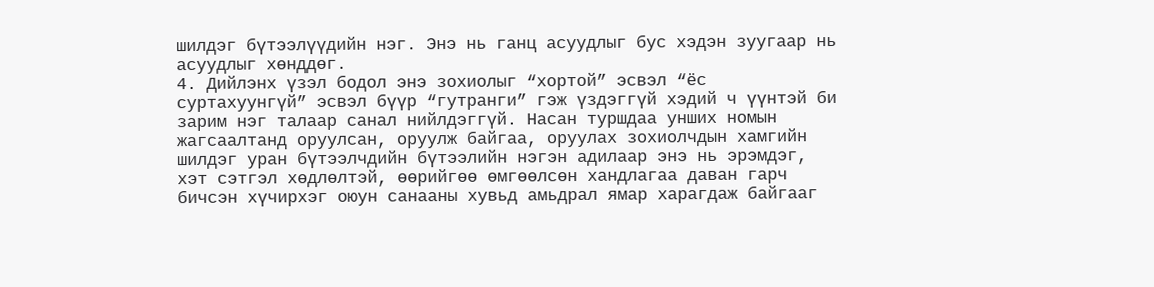шилдэг бүтээлүүдийн нэг. Энэ нь ганц асуудлыг бус хэдэн зуугаар нь асуудлыг хөнддөг.
4. Дийлэнх үзэл бодол энэ зохиолыг “хортой” эсвэл “ёс суртахуунгүй” эсвэл бүүр “гутранги” гэж үздэггүй хэдий ч үүнтэй би зарим нэг талаар санал нийлдэггүй. Насан туршдаа унших номын жагсаалтанд оруулсан, оруулж байгаа, оруулах зохиолчдын хамгийн шилдэг уран бүтээлчдийн бүтээлийн нэгэн адилаар энэ нь эрэмдэг, хэт сэтгэл хөдлөлтэй, өөрийгөө өмгөөлсөн хандлагаа даван гарч бичсэн хүчирхэг оюун санааны хувьд амьдрал ямар харагдаж байгааг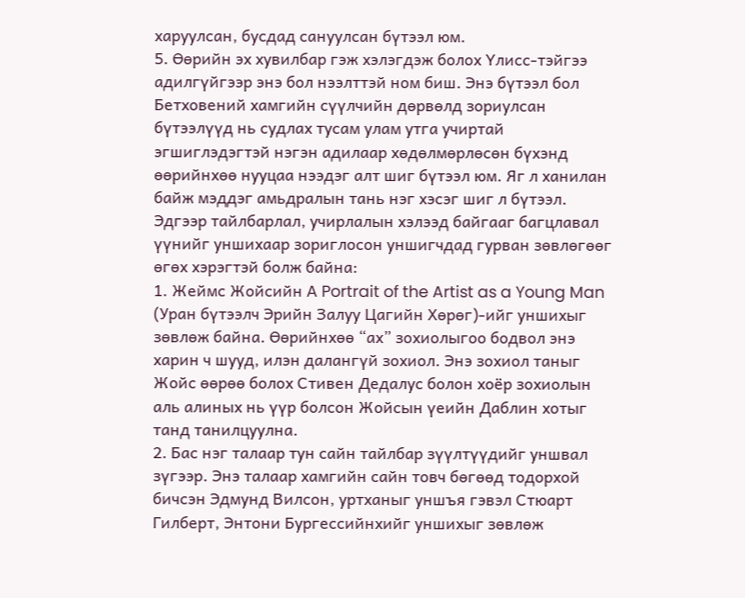харуулсан, бусдад сануулсан бүтээл юм.
5. Өөрийн эх хувилбар гэж хэлэгдэж болох Үлисс-тэйгээ адилгүйгээр энэ бол нээлттэй ном биш. Энэ бүтээл бол Бетховений хамгийн сүүлчийн дөрвөлд зориулсан бүтээлүүд нь судлах тусам улам утга учиртай эгшиглэдэгтэй нэгэн адилаар хөдөлмөрлөсөн бүхэнд өөрийнхөө нууцаа нээдэг алт шиг бүтээл юм. Яг л ханилан байж мэддэг амьдралын тань нэг хэсэг шиг л бүтээл.
Эдгээр тайлбарлал, учирлалын хэлээд байгааг багцлавал үүнийг уншихаар зориглосон уншигчдад гурван зөвлөгөөг өгөх хэрэгтэй болж байна:
1. Жеймс Жойсийн А Portrait of the Artist as a Young Man (Уран бүтээлч Эрийн Залуу Цагийн Хөрөг)-ийг уншихыг зөвлөж байна. Өөрийнхөө “ах” зохиолыгоо бодвол энэ харин ч шууд, илэн далангүй зохиол. Энэ зохиол таныг Жойс өөрөө болох Стивен Дедалус болон хоёр зохиолын аль алиных нь үүр болсон Жойсын үеийн Даблин хотыг танд танилцуулна.
2. Бас нэг талаар тун сайн тайлбар зүүлтүүдийг уншвал зүгээр. Энэ талаар хамгийн сайн товч бөгөөд тодорхой бичсэн Эдмунд Вилсон, уртханыг уншъя гэвэл Стюарт Гилберт, Энтони Бургессийнхийг уншихыг зөвлөж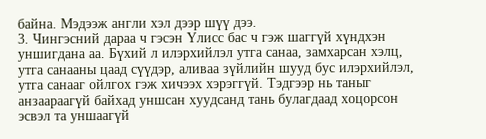байна. Мэдээж англи хэл дээр шүү дээ.
3. Чингэсний дараа ч гэсэн Үлисс бас ч гэж шаггүй хүндхэн уншигдана аа. Бүхий л илэрхийлэл утга санаа, замхарсан хэлц, утга санааны цаад сүүдэр, аливаа зүйлийн шууд бус илэрхийлэл, утга санааг ойлгох гэж хичээх хэрэггүй. Тэдгээр нь таныг анзаараагүй байхад уншсан хуудсанд тань булагдаад хоцорсон эсвэл та уншаагүй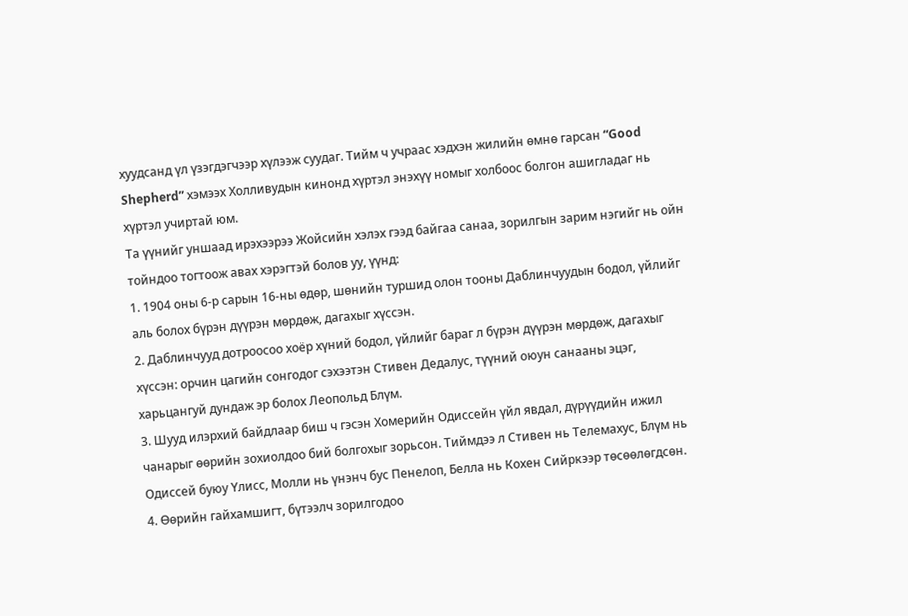хуудсанд үл үзэгдэгчээр хүлээж суудаг. Тийм ч учраас хэдхэн жилийн өмнө гарсан “Good Shepherd” хэмээх Холливудын кинонд хүртэл энэхүү номыг холбоос болгон ашигладаг нь хүртэл учиртай юм.
Та үүнийг уншаад ирэхээрээ Жойсийн хэлэх гээд байгаа санаа, зорилгын зарим нэгийг нь ойн тойндоо тогтоож авах хэрэгтэй болов уу, үүнд:
1. 1904 оны 6-р сарын 16-ны өдөр, шөнийн туршид олон тооны Даблинчуудын бодол, үйлийг аль болох бүрэн дүүрэн мөрдөж, дагахыг хүссэн.
2. Даблинчууд дотроосоо хоёр хүний бодол, үйлийг бараг л бүрэн дүүрэн мөрдөж, дагахыг хүссэн: орчин цагийн сонгодог сэхээтэн Стивен Дедалус, түүний оюун санааны эцэг, харьцангуй дундаж эр болох Леопольд Блүм.
3. Шууд илэрхий байдлаар биш ч гэсэн Хомерийн Одиссейн үйл явдал, дүрүүдийн ижил чанарыг өөрийн зохиолдоо бий болгохыг зорьсон. Тиймдээ л Стивен нь Телемахус, Блүм нь Одиссей буюу Үлисс, Молли нь үнэнч бус Пенелоп, Белла нь Кохен Сийркээр төсөөлөгдсөн.
4. Өөрийн гайхамшигт, бүтээлч зорилгодоо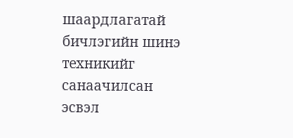шаардлагатай бичлэгийн шинэ техникийг санаачилсан эсвэл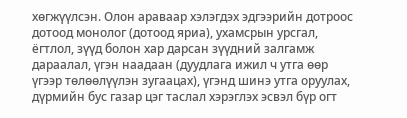хөгжүүлсэн. Олон араваар хэлэгдэх эдгээрийн дотроос дотоод монолог (дотоод яриа), ухамсрын урсгал, ёгтлол, зүүд болон хар дарсан зүүдний залгамж дараалал, үгэн наадаан (дуудлага ижил ч утга өөр үгээр төлөөлүүлэн зугаацах), үгэнд шинэ утга оруулах, дүрмийн бус газар цэг таслал хэрэглэх эсвэл бүр огт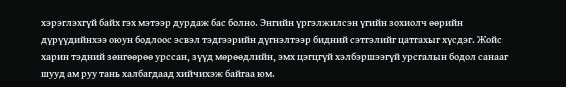хэрэглэхгүй байх гэх мэтээр дурдаж бас болно. Энгийн үргэлжилсэн үгийн зохиолч өөрийн дүрүүдийнхээ оюун бодлоос эсвэл тэдгээрийн дүгнэлтээр бидний сэтгэлийг цатгахыг хүсдэг. Жойс харин тэдний зөнгөөрөө урссан, зүүд мөрөөдлийн, эмх цэгцгүй хэлбэршээгүй урсгалын бодол санааг шууд ам руу тань халбагдаад хийчихэж байгаа юм.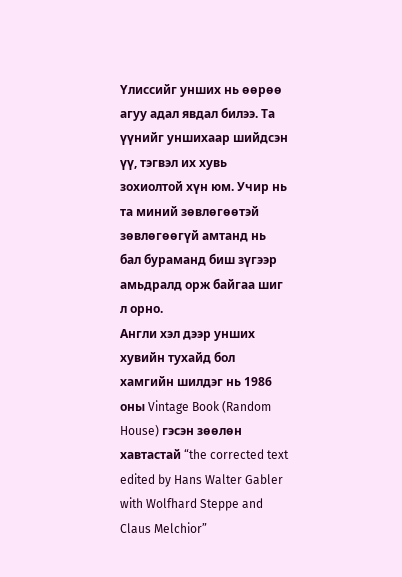Үлиссийг унших нь өөрөө агуу адал явдал билээ. Та үүнийг уншихаар шийдсэн үү, тэгвэл их хувь зохиолтой хүн юм. Учир нь та миний зөвлөгөөтэй зөвлөгөөгүй амтанд нь бал бураманд биш зүгээр амьдралд орж байгаа шиг л орно.
Англи хэл дээр унших хувийн тухайд бол хамгийн шилдэг нь 1986 оны Vintage Book (Random House) гэсэн зөөлөн хавтастай “the corrected text edited by Hans Walter Gabler with Wolfhard Steppe and Claus Melchior”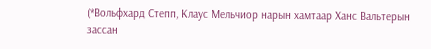(*Вольфхард Степп, Клаус Мельчиор нарын хамтаар Ханс Вальтерын зассан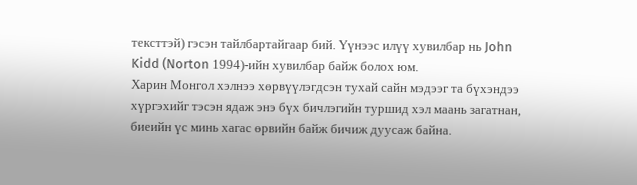тексттэй) гэсэн тайлбартайгаар бий. Үүнээс илүү хувилбар нь John Kidd (Norton 1994)-ийн хувилбар байж болох юм.
Харин Монгол хэлнээ хөрвүүлэгдсэн тухай сайн мэдээг та бүхэндээ хүргэхийг тэсэн ядаж энэ бүх бичлэгийн туршид хэл маань загатнан, биеийн үс минь хагас өрвийн байж бичиж дуусаж байна.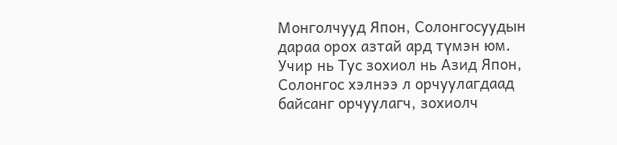Монголчууд Япон, Солонгосуудын дараа орох азтай ард түмэн юм. Учир нь Тус зохиол нь Азид Япон, Солонгос хэлнээ л орчуулагдаад байсанг орчуулагч, зохиолч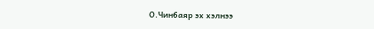О.Чинбаяр эх хэлнээ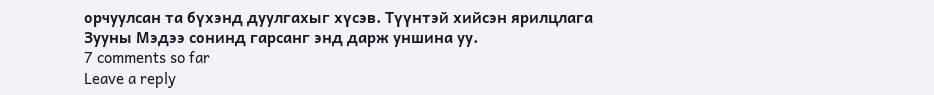орчуулсан та бүхэнд дуулгахыг хүсэв. Түүнтэй хийсэн ярилцлага Зууны Мэдээ сонинд гарсанг энд дарж уншина уу.
7 comments so far
Leave a reply